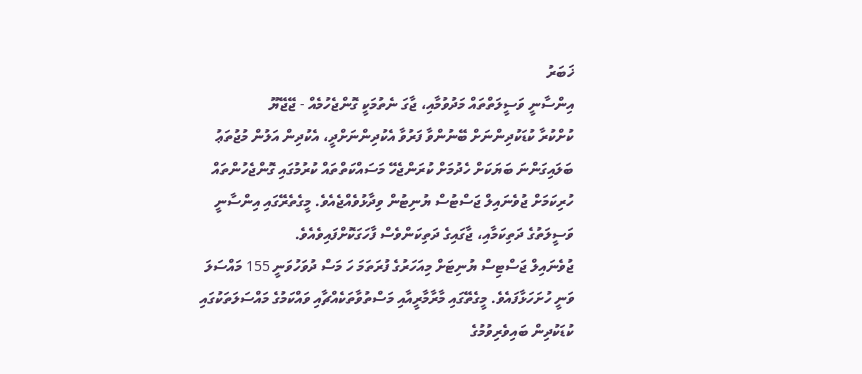ޚަބަރު
އިންސާނީ ވަސީލަތްތައް މަދުވުމާއި، ޖާގަ ނެތުމަކީ ގޮންޖެހުމެއް - ޖޭޖޭޔޫ
ކުށްކުރާ ކުޑަކުދިންނަށް ބޭނުންވާ ފަރުވާ އެކުދިންނަށްދީ، އެކުދިން އަލުން މުޖުތަޢު ބަލައިގަންނަ ބަޔަކަށް ހެދުމަށް ކުރަންޖެހޭ މަސައްކަތްތައް ކުރުމުގައި ގޮންޖެހުންތައް ހުރިކަމަށް ޖުވެނައިލް ޖަސްޓުސް ޔުނިޓުން ވިދާޅުވެއްޖެއެވެ. މީގެތެރޭގައި އިންސާނީ ވަސީލަތުގެ ދަތިކަމާއި، ޖާގައިގެ ދަތިކަންވެސް ފާހަގަކޮށްފައިވެއެވެ.
ޖުވެނައިލް ޖަސްޓިސް ޔުނިޓަށް މިއަހަރުގެ ފުރަތަމަ ހަ މަސް ދުވަހުވަނީ 155 މައްސަލަ ވަނީ ހުށަހަޅާފައެވެ. މީގެތޭގައި މާރާމާރީއާއި މަސްތުވާތަކެއްޗާއި ވައްކަމުގެ މައްސަލަތަކުގައި ކުޑަކުދިން ބައިވެރިވުމުގެ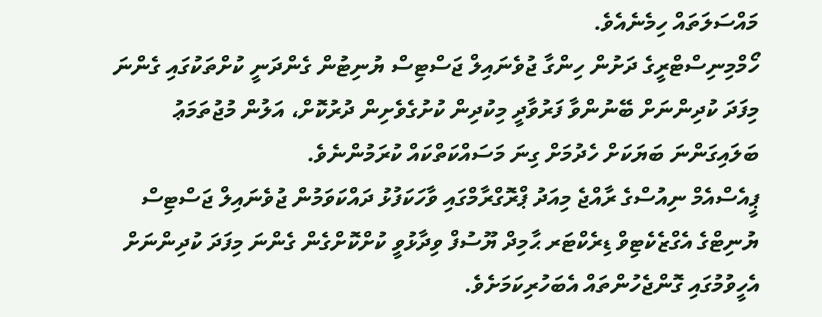މައްސަލަތައް ހިމެނެއެވެ.
ހޯމްމިނިސްޓްރީގެ ދަށުން ހިންގާ ޖުވެނައިލް ޖަސްޓިސް ޔުނިޓުން ގެންދަނީ ކުށްތަކުގައި ގެންނަ މިފަދަ ކުދިންނަށް ބޭނުންވާ ފަރުވާދީ މިކުދިން ކުށުގެވެށިން ދުރުކޮށް، އަލުން މުޖުތަމަޢު ބަލައިގަންނަ ބަޔަކަށް ހެދުމަށް ގިނަ މަސައްކަތްކައް ކުރަމުންނެވެ.
ޕީއެސްއެމް ނިއުސްގެ ރާއްޖެ މިއަދު ޕްރޮގްރާމްގައި ވާހަކަފުޅު ދައްކަވަމުން ޖުވެނައިލް ޖަސްޓިސް ޔުނިޓްގެ އެގްޒެކެޓިވް ޑިރެކްޓަރ ޙާމިދް ޔޫސުފް ވިދާޅުވީ ކުށްކޮށްގެން ގެންނަ މިފަދަ ކުދިންނަށް އެހީވުމުގައި ގޮންޖެހުންތައް އެބަހުރިކަމަށެވެ.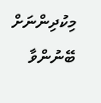މިކުދިންނަށް ބޭނުންވާ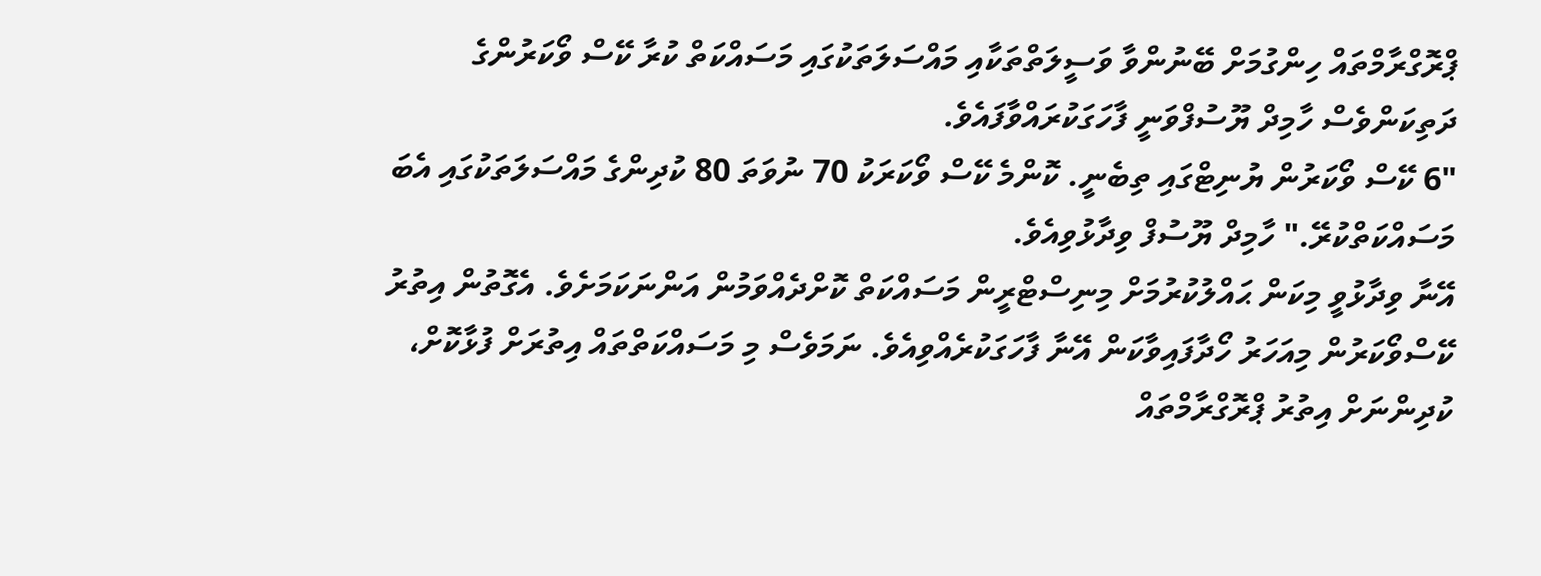ޕްރޮގްރާމްތައް ހިންގުމަށް ބޭނުންވާ ވަސީލަތްތަކާއި މައްސަލަތަކުގައި މަސައްކަތް ކުރާ ކޭސް ވޯކަރުންގެ ދަތިކަންވެސް ހާމިދް ޔޫސުފްވަނީ ފާހަގަކުރައްވާފައެވެ.
"6 ކޭސް ވޯކަރުން ޔުނިޓްގައި ތިބެނީ. ކޮންމެ ކޭސް ވޯކަރަކު 70 ނުވަތަ 80 ކުދިންގެ މައްސަލަތަކުގައި އެބަ މަސައްކަތްކުރޭ." ހާމިދް ޔޫސުފް ވިދާޅުވިއެވެ.
އޭނާ ވިދާޅުވީ މިކަން ޙައްލުކުރުމަށް މިނިސްޓްރީން މަސައްކަތް ކޮށްދެއްވަމުން އަންނަކަމަށެވެ. އެގޮތުން އިތުރު ކޭސްވޯކަރުން މިއަހަރު ހޯދާފައިވާކަން އޭނާ ފާހަގަކުރެއްވިއެވެ. ނަމަވެސް މި މަސައްކަތްތައް އިތުރަށް ފުޅާކޮށް، ކުދިންނަށް އިތުރު ޕްރޮގްރާމްތައް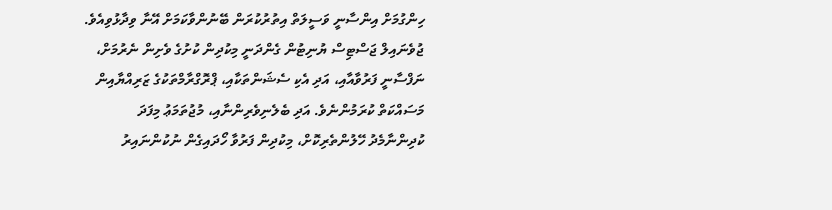ހިންގުމަށް އިންސާނީ ވަސީލަތް އިތުރުކުރަން ބޭނުންވާކަމަށް އޭނާ ވިދާޅުވިއެވެ.
ޖުވެނައިލް ޖަސްޓިސް ޔުނިޓުން ގެންދަނީ މިކުދިން ކުށުގެ ވެށިން ނެރުމަށް، ނަފްސާނީ ފަރުވާއާއި، އަދި އެކި ސެޝަންތަކާއި، ޕްރޮގްރާމްތަކުގެ ޒަރިއްޔާއިން މަސައްކަތް ކުރަމުންނެވެ. އަދި ބެލެނިވެރިންނާއި، މުޖުތަމަޢު މިފަދަ ކުދިންނާމެދު ހޭލުންތެރިކޮށް، މިކުދިން ފަރުވާ ހޯދައިގެން ނުކުންނައިރު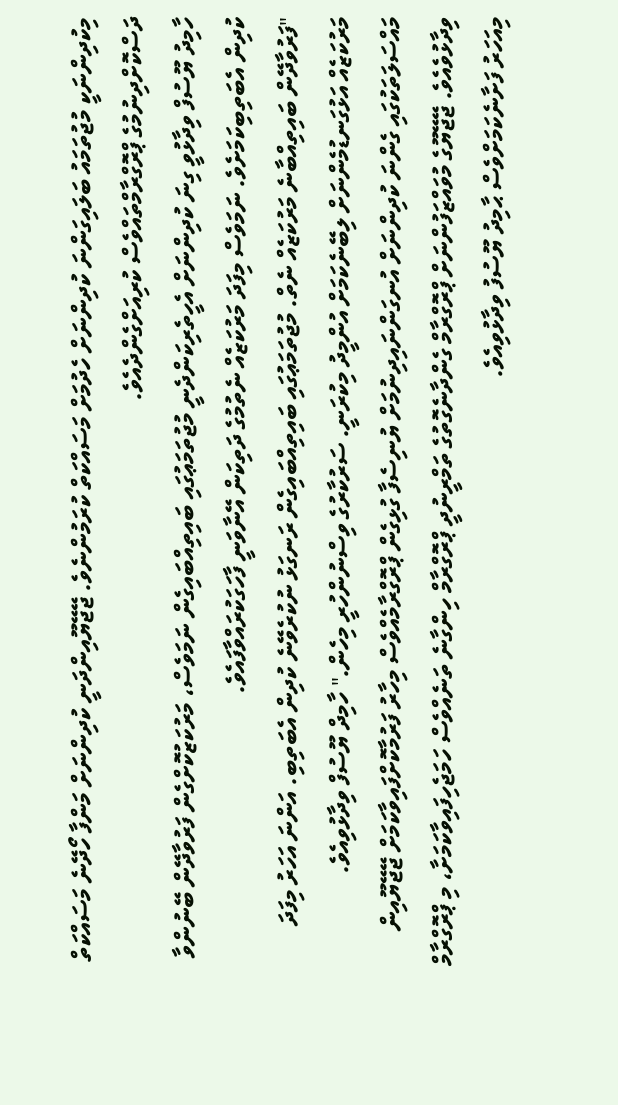މިކުދިންނަކީ މުޖުތަމައު ބަލައިގަންނަ ކުދިންނަށް ހެދުމަށް މަސައްކަތް ކުރަމުންނެވެ. ޖޭޖޭޔޫއިންދަނީ ކުދިންނަށް މަންފާ ހޯދޭނެ މަސައްކަތް ދަސްކޮށްދިނުމުގެ ޕްރޮގްރާމްތައްވެސް ކުރިއަށްގެންދެއެވެ.
ހާމިދު ޔޫސުފް ވިދާޅުވީ ގިނަ ކުދިންނަށް އެހީތެރިކަންދެނީ މުޖުތަމަޢުގައި ބައިތިއްބައިގެން ނަމަވެސް، މަރުކަޒުކޮށްގެން ފަރުވާދޭން ބޭނުންވާ ކުދިން އެބަތިބިކަމަށެވެ. ނަމަވެސް މިފަދަ މަރުކަޒެއް ނެތުމުގެ ދަތިކަން އޭނާވަނީ ފާހަގަކުރައްވާފައެވެ.
"ފަރުވާދޭން ބައިތިއްބާނެ މަރުކަޒެއް ނެތް. މުޖުތަމަޢުގައި ބައިތިއްބައިގެން ރަނގަޅު ނުކުރެވޭނެ ކުދިން އެބަތިބި. އަންނަ އަހަރު މިފަދަ މަރުކަޒެއް އަޅުގަނޑުމެންނަށް ލިބޭނެކަމަށް އުންމީދު މިކުރަނީ. ސަރުކާރުގެ ވިސްނުންހުރީ މިހެން." ހާމިދް ޔޫސުފް ވިދާޅުވިއެވެ.
މައްސަލަތަކުގައި ގެންނަ ކުދިންނަށް އުނގަންނައިދިނުމަށް ޔުނިސެފާ ގުޅިގެން ޕްރޮގްރާމެއްވެސް މިހާރު ފަރުމާކޮށްފައިވާކަމަށް ޖޭޖޭޔޫއިން ވިދާޅުވެއެވެ. ޖޭޖޭޔޫގެ މުވައްޒަފުންނަށް ޕްރޮގްރާމް ގެންދާނެގޮތުގެ ތަމްރީނުދީ ޕްރޮގްރާމް ހިންގާނެ ތަނެއްވެސް ހަމަޖެހިފައިވާކަމަށާ، މި ޕްރޮގްރާމް މިއަހަރު ފަށާނެކަމަށްވެސް ޙާމިދު ޔޫސުފު ވިދާޅުވިއެވެ.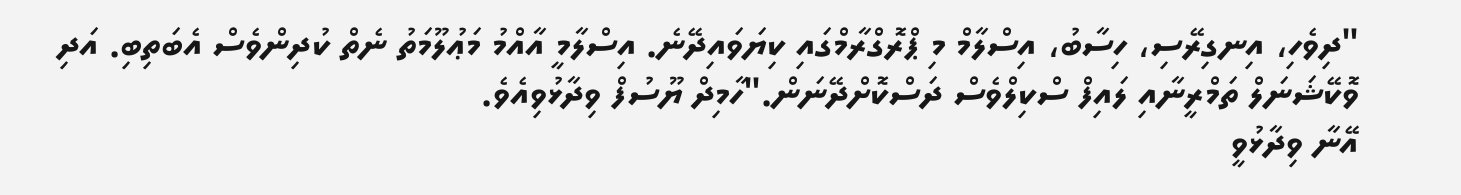"ދިވެހި، އިނގިރޭސި، ހިސާބު، އިސްލާމް މި ޕްރޮގްރާމްގައި ކިޔަވައިދޭނެ. އިސްލާމީ އާއްމު މަޢުލޫމަތު ނެތް ކުދިންވެސް އެބަތިބި. އަދި ވޮކޭޝަނަލް ތަމްރީނާއި ލައިފް ސްކިލްވެސް ދަސްކޮށްދޭނަން."ހާމިދް ޔޫސުފް ވިދާޅުވިއެވެ.
އޭނާ ވިދާޅުވީ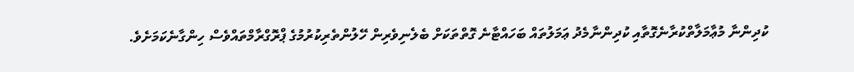ކުދިންނާ މުޢާމަލާތްކުރާނެގޮތާއި ކުދިންނާމެދު ޢަމަލުތައް ބަހައްޓާނެ ގޮތްތަކަށް ބެލެނިވެރިން ހޭލުންތެރިކުރުމުގެ ޕްރޮގްރާމްތައްވެސް ހިންގާނެކަމަށެވެ.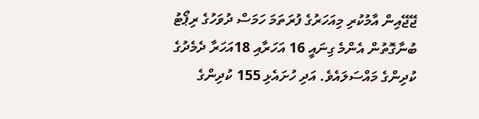ޖޭޖޭއިން އާމުކުރި މިއަހަރުގެ ފުރަތަމަ ހަމަސް ދުވަހުގެ ރިޕޯޓު ބުނާގޮތުން އެންމެ ގިނައީ 16 އަހަރާއި 18އަހަރާ ދެމެދުގެ ކުދިންގެ މައްސަލައެވެ. އަދި ހުށައެޅި 155 ކުދިންގެ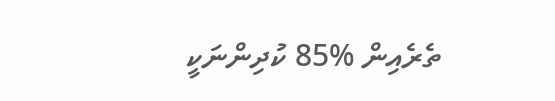ތެރެއިން %85 ކުދިންނަކީ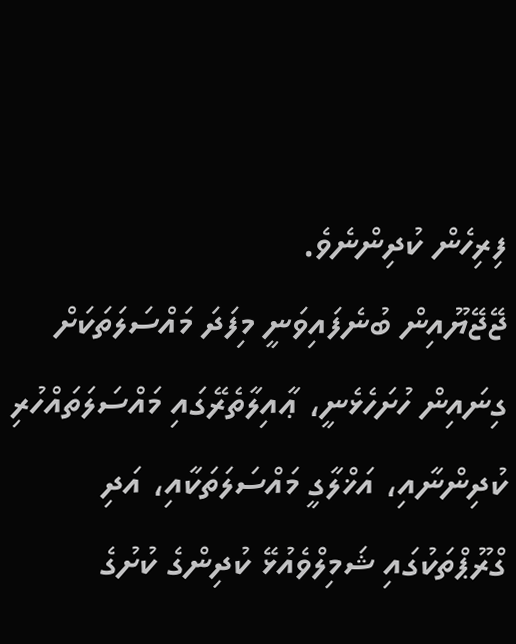ފިރިހެން ކުދިންނެވެ.
ޖޭޖޭޔޫއިން ބުނެފައިވަނީ މިފަދަ މައްސަލަތަކަށް ގިނައިން ހުށަހެޅެނީ، ޢާއިލާތެރޭގައި މައްސަލަތައްހުރި ކުދިންނާއި، އަޚްލާގީ މައްސަލަތަކާއި، އަދި ގްރޫޕްތަކުގައި ޝަމިލްވެއުޅޭ ކުދިންގެ ކުށުގެ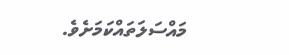މައްސަލަތައްކަމަށެވެ.